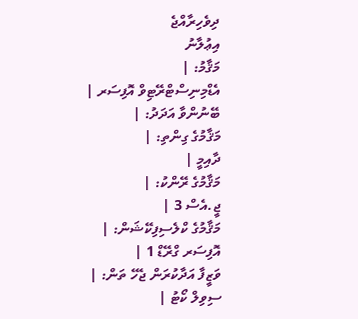ދިވެހިރާއްޖެ
އިޢުލާނު
މަޤާމު: |
އެޑްމިނިސްޓްރޭޓިވް އޮފިސަރ |
ބޭނުންވާ އަދަދު: |
މަޤާމުގެ ގިންތި: |
ދާއިމީ |
މަޤާމުގެ ރޭންކު: |
ޖީ.އެސް 3 |
މަޤާމުގެ ކްލެސިފިކޭޝަން: |
އޮފިސަރ ގްރޭޑް 1 |
ވަޒީފާ އަދާކުރަން ޖެހޭ ތަން: |
ސިވިލް ކޯޓު |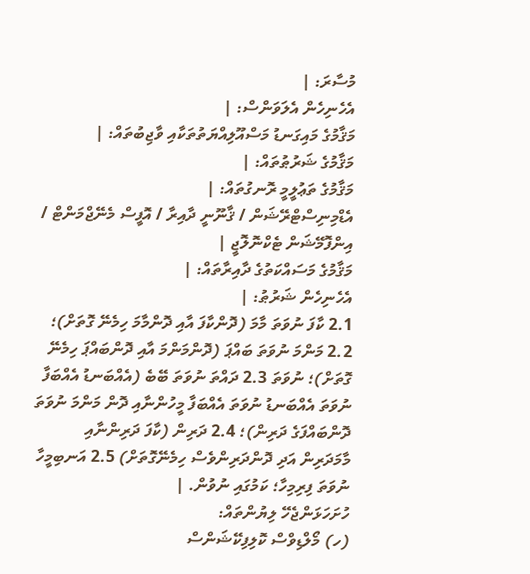މުސާރަ: |
އެހެނިހެން އެލަވަންސް: |
މަޤާމުގެ މައިގަނޑު މަސްއޫލިއްޔަތުތަކާއި ވާޖިބުތައް: |
މަޤާމުގެ ޝަރުޠުތައް: |
މަޤާމުގެ ތަޢުލީމީ ރޮނގުތައް: |
އެޑްމިނިސްޓްރޭޝަން / ޤާނޫނީ ދާއިރާ / އޮފީސް މެނޭޖްމަންޓް / އިންފޮމޭޝަން ޓެކްނޮލޮޖީ |
މަޤާމުގެ މަސައްކަތުގެ ދާއިރާތައް: |
އެހެނިހެން ޝަރުޠު: |
2.1 ކާފަ ނުވަތަ މާމަ (ދޮންކާފަ އާއި ދޮންމާމަ ހިމެނޭ ގޮތަށް)؛ 2.2 މަންމަ ނުވަތަ ބައްޕަ (ދޮންމަންމަ އާއި ދޮންބައްޕަ ހިމެނޭ ގޮތަށް)؛ ނުވަތަ 2.3 ދައްތަ ނުވަތަ ބޭބެ (އެއްބަނޑު އެއްބަފާ ނުވަތަ އެއްބަނޑު ނުވަތަ އެއްބަފާ މީހުންނާއި ދޮން މަންމަ ނުވަތަ ދޮންބައްފަގެ ދަރިން)؛ 2.4 ދަރިން (ކާފަ ދަރިންނާއި މާމަދަރިން އަދި ދޮންދަރިންވެސް ހިމެނޭގޮތަށް) 2.5 އަނބިމީހާ ނުވަތަ ފިރިމިހާ؛ ކަމުގައި ނުވުން. |
ހުށަހަޅަންޖެހޭ ލިޔުންތައް:
(ހ) މޯލްޑިވްސް ކޮލިފިކޭޝަންސް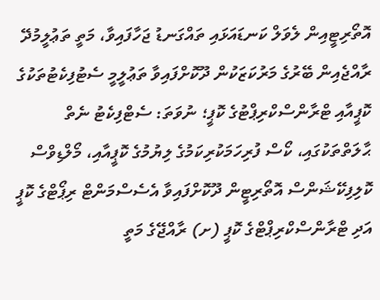އޮތޯރިޓީއިން ލެވަލް ކަނޑައަޅައި ތައްގަނޑު ޖަހާފައިވާ، މަތީ ތަޢުލީމުދޭ ރާއްޖެއިން ބޭރުގެ މަރުކަޒަކުން ދޫކޮށްފައިވާ ތަޢުލީމީ ސެޓުފިކެޓުތަކުގެ ކޮޕީއާއި ޓްރާންސްކްރިޕްޓުގެ ކޮޕީ؛ ނުވަތަ: ސެޓްފިކެޓު ނެތް ޙާލަތްތަކުގައި، ކޯސް ފުރިހަމަކުރިކަމުގެ ލިޔުމުގެ ކޮޕީއާއި، މޯލްޑިވްސް ކޮލިފިކޭޝަންސް އޮތޯރިޓީން ދޫކޮށްފައިވާ އެސެސްމަންޓް ރިޕޯޓްގެ ކޮޕީ އަދި ޓްރާންސްކްރިޕްޓްގެ ކޮޕީ (ށ) ރާއްޖޭގެ މަތީ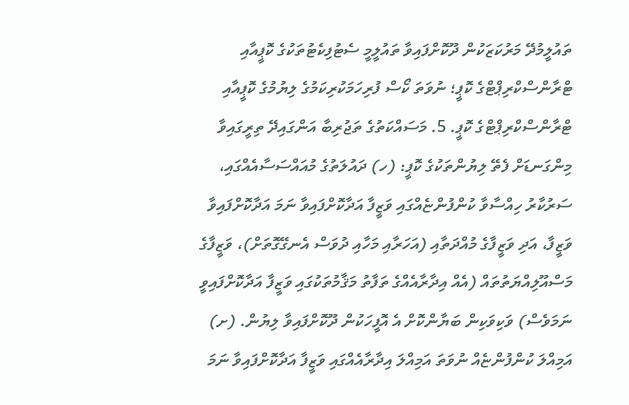ތައުލީމުދޭ މަރުކަޒަކުން ދޫކޮށްފައިވާ ތައުލީމީ ސެޓުފިކެޓުތަކުގެ ކޮޕީއާއި ޓްރާންސްކްރިޕްޓްގެ ކޮޕީ؛ ނުވަތަ ކޯސް ފުރިހަމަކުރިކަމުގެ ލިޔުމުގެ ކޮޕީއާއި ޓްރާންސްކްރިޕްޓްގެ ކޮޕީ. 5. މަސައްކަތުގެ ތަޖުރިބާ އަންގައިދޭ ތިރީގައިވާ މިންގަނޑަށް ފެތޭ ލިޔުންތަކުގެ ކޮޕީ: (ހ) ދައުލަތުގެ މުއައްސަސާއެއްގައި، ސަރުކާރު ހިއްސާވާ ކުންފުންޏެއްގައި ވަޒީފާ އަދާކޮށްފައިވާ ނަމަ އަދާކޮށްފައިވާ ވަޒީފާ، އަދި ވަޒީފާގެ މުއްދަތާއި (އަހަރާއި މަހާއި ދުވަސް އެނގޭގޮތަށް)، ވަޒީފާގެ މަސްއޫލިއްޔަތުތައް (އެއް އިދާރާއެއްގެ ތަފާތު މަޤާމުތަކުގައި ވަޒީފާ އަދާކޮށްފައިވީ ނަމަވެސް) ވަކިވަކިން ބަޔާންކޮށް އެ އޮފީހަކުން ދޫކޮށްފައިވާ ލިޔުން. (ށ) އަމިއްލަ ކުންފުންޏެއް ނުވަތަ އަމިއްލަ އިދާރާއެއްގައި ވަޒީފާ އަދާކޮށްފައިވާ ނަމަ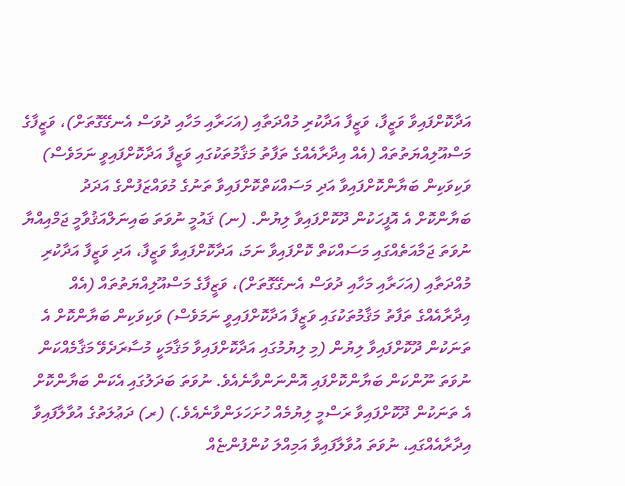އަދާކޮށްފައިވާ ވަޒީފާ، ވަޒީފާ އަދާކުރި މުއްދަތާއި (އަހަރާއި މަހާއި ދުވަސް އެނގޭގޮތަށް)، ވަޒީފާގެ މަސްއޫލިއްޔަތުތައް (އެއް އިދާރާއެއްގެ ތަފާތު މަޤާމުތަކުގައި ވަޒީފާ އަދާކޮށްފައިވީ ނަމަވެސް) ވަކިވަކިން ބަޔާންކޮށްފައިވާ އަދި މަސައްކަތްކޮށްފައިވާ ތަނުގެ މުވައްޒަފުންގެ އަދަދު ބަޔާންކޮށް އެ އޮފީހަކުން ދޫކޮށްފައިވާ ލިޔުން. (ނ) ޤައުމީ ނުވަތަ ބައިނަލްއަޤުވާމީ ޖަމްއިއްޔާ ނުވަތަ ޖަމާއަތެއްގައި މަސައްކަތް ކޮށްފައިވާ ނަމަ، އަދާކޮށްފައިވާ ވަޒީފާ، އަދި ވަޒީފާ އަދާކުރި މުއްދަތާއި (އަހަރާއި މަހާއި ދުވަސް އެނގޭގޮތަށް)، ވަޒީފާގެ މަސްއޫލިއްޔަތުތައް (އެއް އިދާރާއެއްގެ ތަފާތު މަޤާމުތަކުގައި ވަޒީފާ އަދާކޮށްފައިވީ ނަމަވެސް) ވަކިވަކިން ބަޔާންކޮށް އެ ތަނަކުން ދޫކޮށްފައިވާ ލިޔުން (މި ލިޔުމުގައި އަދާކޮށްފައިވާ މަޤާމަކީ މުސާރަދެވޭ މަޤާމެއްކަން ނުވަތަ ނޫންކަން ބަޔާންކޮށްފައި އޮންނަންވާނެއެވެ. ނުވަތަ ބަދަލުގައި އެކަން ބަޔާންކޮށް އެ ތަނަކުން ދޫކޮށްފައިވާ ރަސްމީ ލިޔުމެއް ހުށަހަޅަންވާނެއެވެ.) (ރ) ދަޢުލަތުގެ އުވާލާފައިވާ އިދާރާއެއްގައި، ނުވަތަ އުވާލާފައިވާ އަމިއްލަ ކުންފުންޏެއް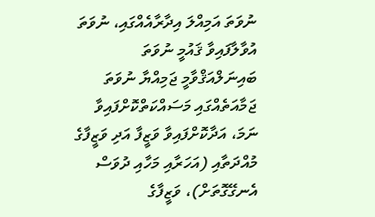ނުވަތަ އަމިއްލަ އިދާރާއެއްގައި، ނުވަތަ އުވާލާފައިވާ ޤައުމީ ނުވަތަ ބައިނަލްއަޤްވާމީ ޖަމިއްޔާ ނުވަތަ ޖަމާއަތެއްގައި މަސައްކަތްކޮށްފައިވާ ނަމަ، އަދާކޮށްފައިވާ ވަޒީފާ އަދި ވަޒީފާގެ މުއްދަތާއި (އަހަރާއި މަހާއި ދުވަސް އެނގޭގޮތަށް)، ވަޒީފާގެ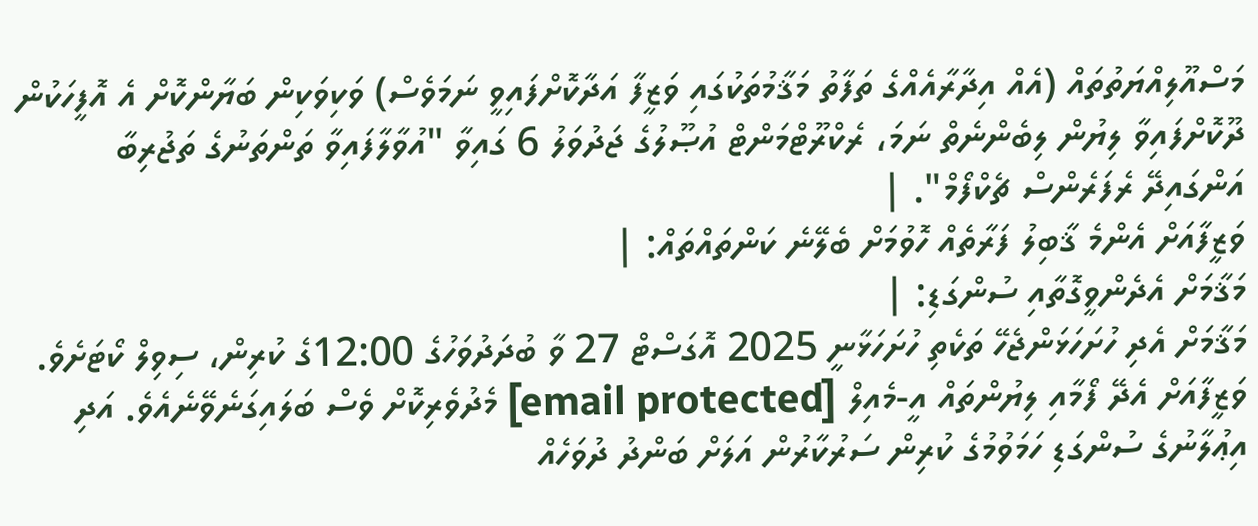މަސްއޫލިއްޔަތުތައް (އެއް އިދާރާއެއްގެ ތަފާތު މަޤާމުތަކުގައި ވަޒީފާ އަދާކޮށްފައިވީ ނަމަވެސް) ވަކިވަކިން ބަޔާންކޮށް އެ އޮފީހަކުން ދޫކޮށްފައިވާ ލިޔުން ލިބެންނެތް ނަމަ، ރެކްރޫޓްމަންޓް އުޞޫލުގެ ޖަދުވަލު 6 ގައިވާ "އުވާލާފައިވާ ތަންތަނުގެ ތަޖުރިބާ އަންގައިދޭ ރެފަރެންސް ޗެކްފޯމް". |
ވަޒީފާއަށް އެންމެ ޤާބިލު ފަރާތެއް ހޮވުމަށް ބެލޭނެ ކަންތައްތައް: |
މަޤާމަށް އެދެންވީގޮތާއި ސުންގަޑި: |
މަޤާމަށް އެދި ހުށަހަޅަންޖެހޭ ތަކެތި ހުށަހަޅާނީ 2025 އޮގަސްޓް 27 ވާ ބުދަދުވަހުގެ 12:00ގެ ކުރިން، ސިވިލް ކޯޓަށެވެ. ވަޒީފާއަށް އެދޭ ފޯމާއި ލިޔުންތައް އީ-މެއިލް [email protected] މެދުވެރިކޮށް ވެސް ބަލައިގަނެވޭނެއެވެ. އަދި އިޢުލާނުގެ ސުންގަޑި ހަމަވުމުގެ ކުރިން ސަރުކާރުން އަލަށް ބަންދު ދުވަހެއް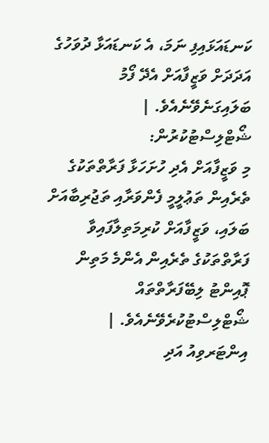ކަނޑައަޅައިފި ނަމަ، އެ ކަނޑައަޅާ ދުވަހުގެ އަދަދަށް ވަޒީފާއަށް އެދޭ ފޯމު ބަލައިގަނެވޭނެއެވެ. |
ޝޯޓްލިސްޓުކުރުން:
މި ވަޒީފާއަށް އެދި ހުށަހަޅާ ފަރާތްތަކުގެ ތެރެއިން ތަޢުލީމީ ފެންވަރާއި ތަޖުރިބާއަށް ބަލައި، ވަޒީފާއަށް ކުރިމަތިލާފައިވާ ފަރާތްތަކުގެ ތެރެއިން އެންމެ މަތިން ޕޮއިންޓު ލިބޭފަރާތްތައް ޝޯޓްލިސްޓުކުރެވޭނެއެވެ. |
އިންޓަރވިއު އަދި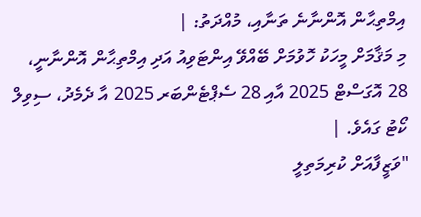އިމްތިޙާން އޮންނާނެ ތަނާއި، މުއްދަތު: |
މި މަޤާމަށް މީހަކު ހޮވުމަށް ބޭއްވޭ އިންޓަވިއު އަދި އިމްތިޙާން އޮންނާނީ، 28 އޮގަސްޓް 2025 އާއި 28 ސެޕްޓެންބަރ 2025 އާ ދެމެދު، ސިވިލް ކޯޓު ގައެވެ. |
"ވަޒީފާއަށް ކުރިމަތިލީ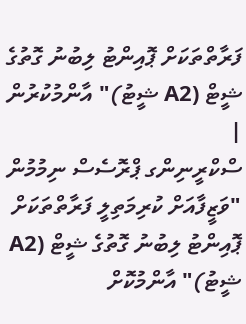ފަރާތްތަކަށް ޕޮއިންޓު ލިބުނު ގޮތުގެ ޝީޓް (A2 ޝީޓު)" އާންމުކުރުން |
ސްކްރީނިންގ ޕްރޮސެސް ނިމުމުން "ވަޒީފާއަށް ކުރިމަތިލީ ފަރާތްތަކަށް ޕޮއިންޓު ލިބުނު ގޮތުގެ ޝީޓް (A2 ޝީޓު)" އާންމުކޮށް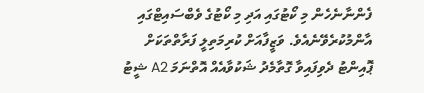ފެންނާނެހެން މި ކޯޓުގައި އަދި މި ކޯޓުގެ ވެބްސައިޓްގައި އާންމުކުރެވޭނެއެވެ. ވަޒީފާއަށް ކުރިމަތިލީ ފަރާތްތަކަށް ޕޮއިންޓު ދެވިފައިވާ ގޮތާމެދު ޝަކުވާއެއް އޮތްނަމަ A2 ޝީޓު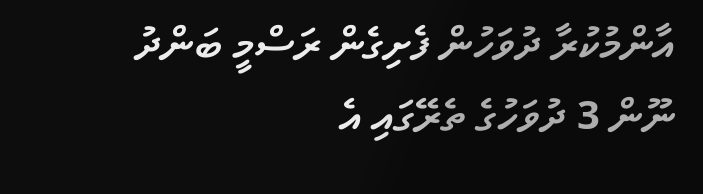އާންމުކުރާ ދުވަހުން ފެށިގެން ރަސްމީ ބަންދު ނޫން 3 ދުވަހުގެ ތެރޭގައި އެ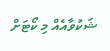ޝަކުވާއެއް މި ކޯޓަށް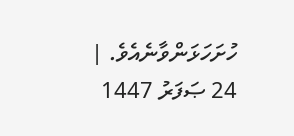ހުށަހަޅަންވާނެއެވެ. |
24 ޞަފަރު 1447